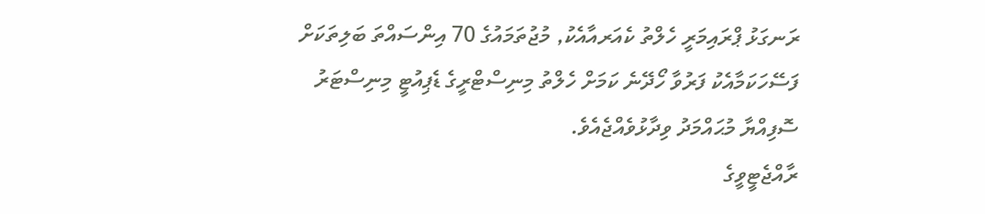ރަނގަޅު ޕްރައިމަރީ ހެލްތު ކެއަރއާއެކު, މުޖުތަމައުގެ 70 އިންސައްތަ ބަލިތަކަށް ފަސޭހަކަމާއެކު ފަރުވާ ހޯދޭނެ ކަމަށް ހެލްތު މިނިސްޓްރީގެ ޑެޕިއުޓީ މިނިސްޓަރު ސޮފިއްޔާ މުޙައްމަދު ވިދާޅުވެއްޖެއެވެ.
ރާއްޖެޓީވީގެ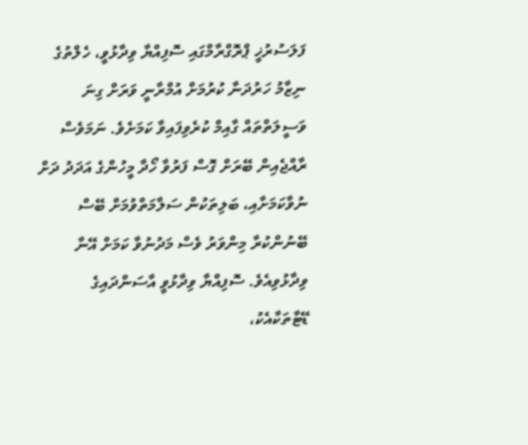ފަލަސުރުޚީ ޕްރޮގްރާމްގައި ސޮފިއްޔާ ވިދާޅުވީ، ހެލްތުގެ ނިޒާމު ހަރުދަނާ ކުރުމަށް އުމްރާނީ ވަރަށް ގިނަ ވަސީލަތްތައް ގާއިމް ކުރެވިފައިވާ ކަމަށެވެ. ނަމަވެސް ރާއްޖެއިން ބޭރަށް ގޮސް ފަރުވާ ހޯދާ މީހުންގެ އަދަދު ދަށް ނުވާކަމަށާއި، ބަލިތަކުން ސަލާމަތްވުމަށް ބޭސް ބޭނުންކުރާ މިންވަރު ވެސް މަދުނުވާ ކަމަށް އޭނާ ވިދާޅުވިއެވެ. ސޮފިއްޔާ ވިދާޅުވީ އާސަންދައިގެ ޑޭޓާތަކާއެކު،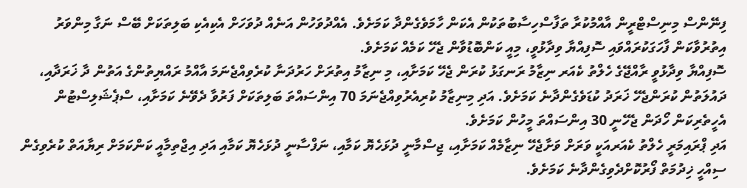ފިނޭންސް މިނިސްޓްރީން އާއްމުކުރާ ތަފާސްހިސާބުތަކުން އެކަން ހާމަވެގެންދާ ކަމަށެވެ. އެއްދުވަހުން އަނެއް ދުވަހަށް އެކިއެކި ބަލިތަކަށް ބޭސް ނަގާ މިންވަރު އިތުރުވާކަން ފާހަގަކުރައްވައި ސޮފިއްޔާ ވިދާޅުވީ، މިއީ ކަންބޮޑުވާން ޖެހޭ ކަމެއް ކަމަށެވެ.
ސޮފިއްޔާ ވިދާޅުވީ ރާއްޖޭގެ ހެލްތު ކެއަރ ނިޒާމު ރަނގަޅު ކުރަން ޖެހޭ ކަމަށާއި، މި ނިޒާމު އިތުރަށް ހަރުދަނާ ކުރެވިއްޖެނަމަ އާއްމު ރައްޔިތުންގެ އަތުން ދާ ޚަރަދާއި، ދައުލަތުން ކުރަންޖެހޭ ޚަރަދު ކުޑަވެގެންދާނެ ކަމަށެވެ. އަދި މިނިޒާމު ކުރިއެރުވިއްޖެނަމަ 70 އިންސައްތަ ބަލިތަކަށް ފަރުވާ ދެވޭނެ ކަމަށާއި، ސްޕެޝަލިސްޓުން އެހީތެރިކަން ހޯދަން ޖެހޭނީ 30 އިންސައްތަ މީހުން ކަމަށެވެ.
އަދި ޕްރައިމަރީ ހެލްތު ކެއަރއަކީ ވަރަށް ވަށާޖެހޭ ނިޒާމެއް ކަމަށާއި، ޖިސްމާނީ ދުޅަހެޔޮ ކަމާއި، ނަފްސާނީ ދުޅަހެޔޮ ކަމާއި އަދި އިޖްތިމާއީ ކަންކަމަށް ރިޔާއަތް ކުރެވިގެން ސިއްހީ ޚިދުމަތް ފޯރުކޮށްދެވިގެންދާނެ ކަމަށެވެ.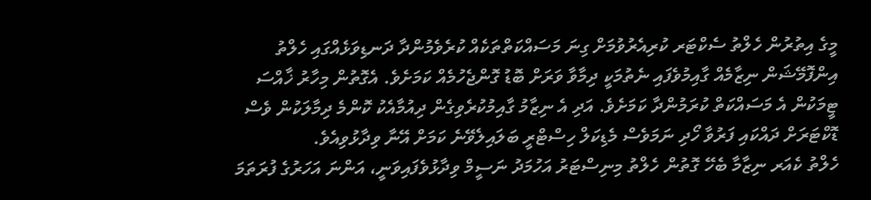މީގެ އިތުރުން ހެލްތު ސެކްޓަރ ކުރިއެރުވުމަށް ގިނަ މަސައްކަތްތަކެއް ކުރެވެމުންދާ ދަނޑިވަޅެއްގައި ހެލްތު އިންފޮމޭޝަން ނިޒާމެއް ގާއިމުވެފައި ނެތުމަކީ ދިމާވާ ވަރަށް ބޮޑު ގޮންޖެހުމެއް ކަމަށެވެ. އެގޮތުން މިހާރު ޚާއްސަ ޓީމަކުން އެ މަސައްކަތް ކުރަމުންދާ ކަމަށެވެ. އަދި އެ ނިޒާމު ގާއިމުކުރެވިގެން ދިއުމާއެކު ކޮންމެ ދިމާލަކުން ވެސް ޑޮކްޓަރަށް ދައްކައި ފަރުވާ ހޯދި ނަމަވެސް މެޑިކަލް ހިސްޓްރީ ބަލައިލެވޭނެ ކަމަށް އޭނާ ވިދާޅުވިއެވެ.
ހެލްތު ކެއަރ ނިޒާމާ ބެހޭ ގޮތުން ހެލްތު މިނިސްޓަރު އަހުމަދު ނަސީމް ވިދާޅުވެފައިވަނީ، އަންނަ އަހަރުގެ ފުރަތަމަ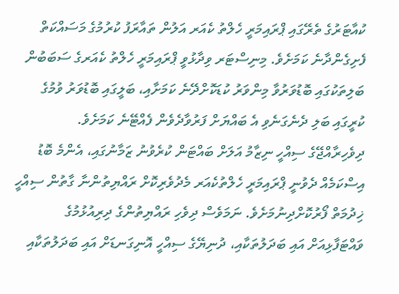ކުއާޓަރުގެ ތެރޭގައި ޕްރައިމަރީ ހެލްތު ކެއަރ އަލުން ތައާރަފު ކުރުމުގެ މަސައްކަތް ފެށިގެންދާނެ ކަމަށެވެ. މިނިސްޓަރ ވިދާޅުވީ ޕްރައިމަރީ ހެލްތު ކެއަރގެ ސަބަބުން ބަލިތަކުގައި ބޮޑުވަރުވާ މިންވަރު ކުޑަކޮށްދޭނެ ކަމަށާއި، ބަލީގައި ބޮޑުވަރު ވުމުގެ ކުރީގައި ބަލި ދެނެގަނެވި އެ ބައްޔަށް ފަރުވާދެވެން ފެއްޓޭނެ ކަމަށެވެ.
ދިވެހިރާއްޖޭގެ ސިއްހީ ނިޒާމު އަލަށް ބައްޓަން ކުރެވުނު ޒަމާނުގައި، އެންމެ ބޮޑު އިސްކަމެއް ދެވުނީ ޕްރައިމަރީ ހެލްތުކެއަރ މެދުވެރިކޮށް ރައްޔިތުންނާ ގާތުން ސިއްހީ ޚިދުމަތް ފޯރުކޮށްދިނުމަށެވެ. ނަމަވެސް ދިވެހި ރައްޔިތުންގެ ދިރިއުޅުމުގެ ވައްޓަފާޅިއަށް އައި ބަދަލުތަކާއި، ދުނިޔޭގެ ސިއްހީ އޮނިގަނޑަށް އައި ބަދަލުތަކާއި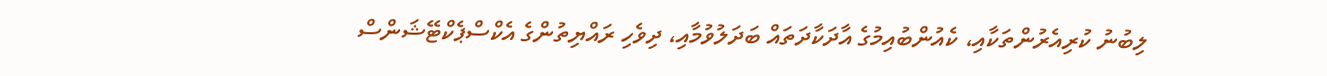ލިބުނު ކުރިއެރުންތަކާއި، ކެއުންބުއިމުގެ އާދަކާދަތައް ބަދަލުވުމާއި، ދިވެހި ރައްޔިތުންގެ އެކްސްޕެކްޓޭޝަންސް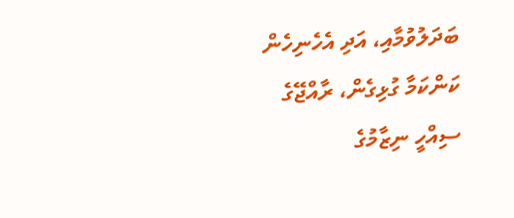ބަދަލުވުމާއި، އަދި އެހެނިހެން ކަންކަމާ ގުޅިގެން، ރާއްޖޭގެ ސިއްހީ ނިޒާމުގެ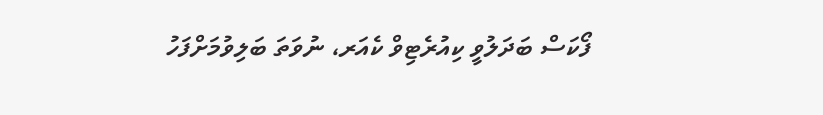ފޯކަސް ބަދަލުވީ ކިއުރެޓިވް ކެއަރ، ނުވަތަ ބަލިވުމަށްފަހު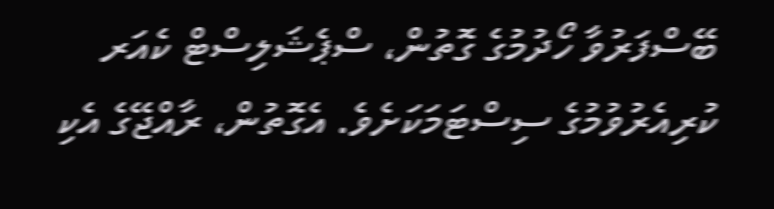ބޭސްފަރުވާ ހޯދުމުގެ ގޮތުން، ސްޕެޝަލިސްޓް ކެއަރ ކުރިއެރުވުމުގެ ސިސްޓަމަކަށެވެ. އެގޮތުން، ރާއްޖޭގެ އެކި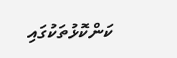ކަންކޮޅުތަކުގައި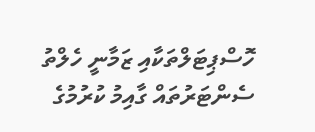ހޮސްޕިޓަލްތަކާއި ޒަމާނީ ހެލްތު ސެންޓަރުތައް ގާއިމު ކުރުމުގެ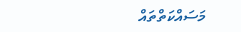މަސައްކަތްތައް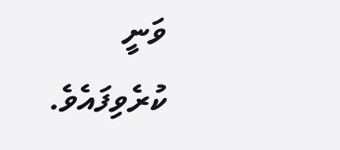ވަނީ ކުރެވިފައެވެ.